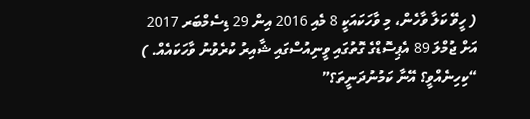( ހީވޭ ކަލާ ވާހެން، މި ވާހަކައަކީ 8 މެއި 2016 އިން 29 ޑިސެމްބަރ 2017 އަށް ޖުމްލަ 89 އެޕިސޮޑްގެ ގޮތުގައި ވީނިއުސްގައި ޝާއިރު ކުރެވުނު ވާހަކައެއް. )
“ކިހިނެއްވީ؟ އޭނާ ކަމުނުދަނީތަ؟”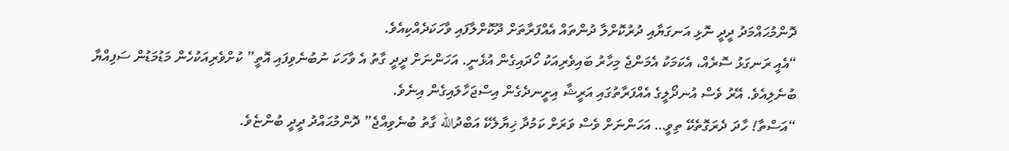ދޮންމުޙައްމަދު ދީދީ ނޮޅި އަނގަޔާއި ދުރުކޮށްލާ ދުންތައް އެއްފަރާތަށް ދޫކޮށްލާފައި ވާހަކަދެއްކިއެވެ.
“އެއީ ރަނގަޅު ސޮރެއް، އެކަމަކު އެމަންޖެ މިހާރު ބައިވެރިއަކު ހޯދައިގެން އުޅެނީ. އަހަންނަށް ދީދީ ގާތު އެ ވާހަކަ ނުބުނެވިފައި އޮތީ” ކުށްވެރިއަކުހެން މަޑުމަޑުން ސަފިއްޔާ ބުނެލިއެވެ. އޭރު ވެސް އުނދޯލީގެ އެއްފަރާތުގައި އަރީޝާ އިށީނދެގެން އިސްޖަހާލައިގެން އިނެވެ.
“އަސްތާ! ހާދަ ދެރަގޮތެކޭ ތިވީ… އަހަންނަށް ވެސް ވަރަށް ކަމުދާ ޚިޔާލެކޭ އަބްދުالله ގާތު ބުނެވިއްޖެ” ދޮންމުޙައްދު ދީދީ ބުންޏެވެ.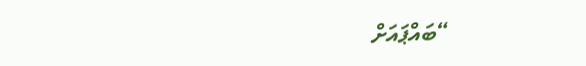“ބައްޕައަށް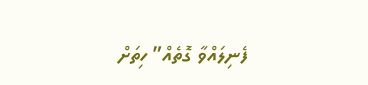ފެނިލައްވާ ގޮތެއް” ހިތަށް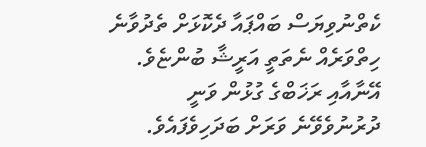ކެތްނުވިޔަސް ބައްޕައާ ދެކޮޅަށް ތެދުވާނެ ހިތްވަރެއް ނެތަތީ އަރީޝާ ބުންޏެވެ. އޭނާއާއި ރަޚަބްގެ ގުޅުން ވަނީ ދުރުނުވެވޭނެ ވަރަށް ބަދަހިވެފައެވެ.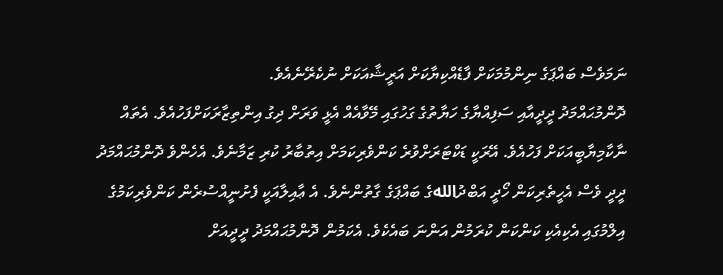ނަމަވެސް ބައްޕަގެ ނިންމުމަކަށް ފާޑެއްކިޔާކަށް އަރީޝާއަކަށް ނުކެރޭނެއެވެ.
ދޮންމުޙައްމަދު ދީދީއާއި ސަފިއްޔާގެ ހަޔާތުގެ ގަހުގައި މޭވާއެއް އެޅީ ވަރަށް ދިގު އިންތިޒާރަކަށްފަހުއެވެ. އެތައް ނާކާމިޔާބީއަކަށް ފަހުއެވެ. އޭރަކީ ޑަކްޓަރަށްވުރެ ކަންވެރިކަމަށް އިތުބާރު ކުރި ޒަމާނެވެ. އެހެންވެ ދޮންމުޙައްމަދު ދީދީ ވެސް އެހީތެރިކަން ހޯދީ އަބްދުاللهގެ ބައްޕަގެ ގާތުންނެވެ. އެ ޢާއިލާއަކީ ފެށުނީއްސުރެން ކަންވެރިކަމުގެ އިލްމުގައި އެކިއެކި ކަންކަން ކުރަމުން އަންނަ ބައެކެވެ. އެކަމުން ދޮންމުޙައްމަދު ދީދީއަށް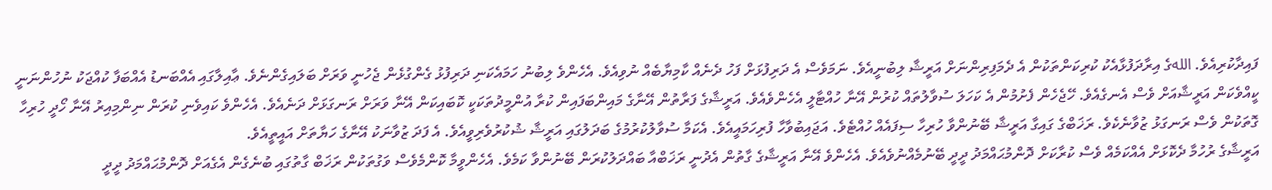ފައިދާކުރިއެވެ. اللهގެ އިރާދަފުޅާއެކު ކުރިކަންތަކުން އެ ދެމަފިރިންނަށް އަރީޝާ ލިބުނީއެވެ. ނަމަވެސް އެ ދަރިފުޅަށް ފަހު ދެނެއް ކާމިޔާބެއް ނުވިއެވެ. އެހެންވެ ލިބުނު ހަމައެކަނި ދަރިފުޅު ގެންގުޅެން ޖެހުނީ ވަރަށް ބަލައިގެންނެވެ. ޢާއިލާގައި އެއްބަނޑު އެއްބަފާ ކުއްޖަކު ނުހުންނަނީ ކީއްވެކަން އަރީޝާއަށް ވެސް އެނގެއެވެ. ހޭޖެހެން ފެށުމުން އެ ކަހަލަ ސުވާލުތައް ކުރުން އޭނާ ހުއްޓާލީ އެހެންވެއެވެ. އަރީޝާގެ ފަރާތުން އޭނާގެ މައިންބަފައިން ކުރާ އުންމީދުތަކަކީ ކޮބައިކަން އޭނާ ވަރަށް ރަނގަޅަށް ދަނެއެވެ. އެހެންވެ ކައިވެނި ކުރަން ނިންމިއިރު އޭނާ ހޯދީ ހުރިހާ ގޮތަކުން ވެސް ރަނގަޅު ޒުވާނެކެވެ. ރަޚަބްގެ ގައިގާ އަރީޝާ ބޭނުންވާ ހުރިހާ ސިފައެއް ހުއްޓެވެ. އަޖައިބުވާހާ ފުރިހަމައީއެވެ. އެކަމާ ސުވާލުކުރުމުގެ ބަދަލުގައި އަރީޝާ ޝުކުރުވެރިވީއެވެ. އެ ފަދަ ޒުވާނަކު އޭނާގެ ހަޔާތަށް އައީތީއެވެ.
އަރީޝާގެ ރުހުމާ ދެކޮޅަށް އެއްކަމެއް ވެސް ކުރާކަށް ދޮންމުޙައްމަދު ދީދީ ބޭނުމެއްނުވެއެވެ. އެހެންވެ އޭނާ އަރީޝާގެ ގާތުން އެދުނީ ރަޚަބްއާ ބައްދަލުކުރަން ބޭނުންވާ ކަމެވެ. އެހެންވީމާ ކޮންމެވެސް ވަގުތަކުން ރަޚަބް ގާތުގައި ބުނެގެން އެގެއަށް ދޮންމުޙައްމަދު ދީދީ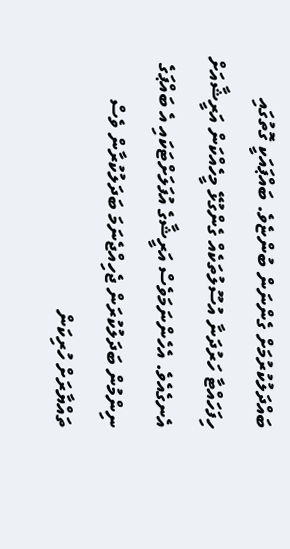ބައްދަލުކުރުމަށް ގެންނަން ބުންޏެވެ. ބައްޕައަކީ ގޮތުގައި ހިފަހައްޓާ ހަރުދަނާ އުސޫލުތަކެއް ގެންގުޅޭ މީހެއްކަން އަރީޝާއަށް އެނގެއެވެ. އެހެންނަމަވެސް އަރީޝާގެ އުފަލަށްޓަކައި އެ ބައްޕަގެ ނިންމުން ބަދަލުކުރަން ޖެހިއްޖެނަމަ ބަދަލުކުރާން ވެސް ތައްޔާރަށް ހުރިކަން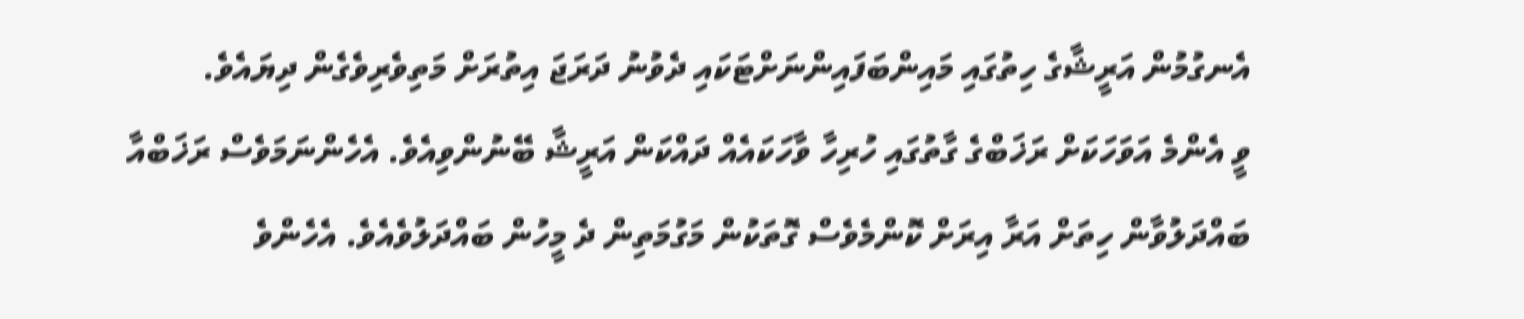އެނގުމުން އަރީޝާގެ ހިތުގައި މައިންބަފައިންނަށްޓަކައި ދެވުނު ދަރަޖަ އިތުރަށް މަތިވެރިވެގެން ދިޔައެވެ.
ވީ އެންމެ އަވަހަކަށް ރަޚަބްގެ ގާތުގައި ހުރިހާ ވާހަކައެއް ދައްކަން އަރީޝާ ބޭނުންވިއެވެ. އެހެންނަމަވެސް ރަޚަބްއާ ބައްދަލުވާން ހިތަށް އަރާ އިރަށް ކޮންމެވެސް ގޮތަކުން މަގުމަތިން ދެ މީހުން ބައްދަލުވެއެވެ. އެހެންވެ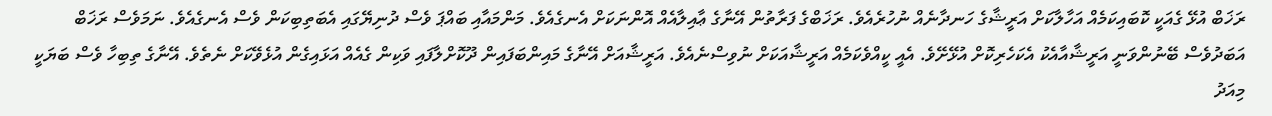ރަޚަބް އުޅޭ ގެއަކީ ކޮބައިކަމެއް އަހާލާކަށް އަރީޝާގެ ހަނދާނެއް ނުހުރެއެވެ. ރަޚަބްގެ ފަރާތުން އޭނާގެ ޢާއިލާއެއް އޮންނަކަށް އެނގެއެވެ. މަންމައާއި ބައްޕަ ވެސް ދުނިޔޭގައި އެބަތިބިކަން ވެސް އެނގެއެވެ. ނަމަވެސް ރަޚަބް އަބަދުވެސް ބޭނުންވަނީ އަރީޝާއާއެކު އެކަހެރިކޮށް އުޅޭށޭވެ. އެއީ ކީއްވެކަމެއް އަރީޝާއަކަށް ނުވިސްނެއެވެ. އަރީޝާއަށް އޭނާގެ މައިންބަފައިން ދޫކޮށްލާފައި ވަކިން ގެއެއް އަޅައިގެން އުޅެވޭކަށް ނެތެވެ. އޭނާގެ ތިބިހާ ވެސް ބަޔަކީ މިއަދު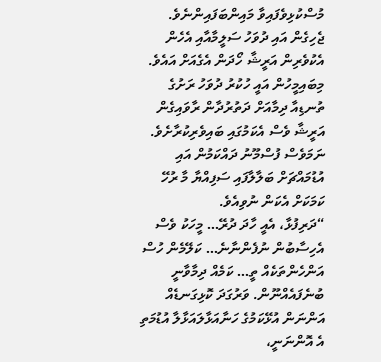މުސްކުޅިވެފައިވާ މައިންބަފައިންނެވެ.
ޖެހިގެން އައި ދުވަހު ސަލީމާއާއި އެހެން އެކުވެރިން އަރީޝާ ހޯދަން އެގެއަށް އައެވެ. މިބައިމީހުން އައީ ހުކުރު ދުވަހު ރަށުގެ ތުނޑިއާ ދިމާއަށް ދަތުރުދާން ރާވައިގެން އަރީޝާ ވެސް އެކަމުގައި ބައިވެރިކުރާށެވެ. ނަމަވެސް ފުސްމޫނު ދައްކަމުން އައި އުޑުމައްޗަށް ބަލާލާފައި ސަފިއްޔާ މާ ރުހޭ ކަމަކަށް އެކަން ނުވިއެވެ.
“ދަރިފުޅާ، އެއީ ހާދަ ދުރޭ… މީހަކު ވެސް އެހިސާބުން ނުފެންނާނެ… ކަލޭމެން ހުސް އަންހެންތަކެއް ތީ… ކަމެއް ދިމާވާނީ ބުނެފައެއްނޫން. ވަރުގަދަ ކޮޅިގަނޑެއް އަންނަން އުޅޭކަމުގެ ހަނާއަޅާލައަޅާލާ އުޑުމަތި އެ އޮންނަނީ،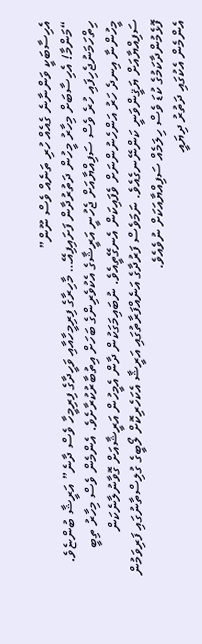އެހިސާބަކީ ވަންނާނެ ގެއެއް ހުރި ތަނެއް ވެސް ނޫން”
“މަންމާ! އެހިސާބަށް މިހާރު މީހުން ދަތުރުދާން ފަށައިފިއޭ… މާހިރާގެ ފިރިމީހާއާއި ވަހީދާގެ ފިރިމީހާ ވެސް ދާނެ” އަރީޝާ ބުންޏެވެ. ހިތްހަމަނުޖެހިފައި ހުރެ ވެސް ސަފިއްޔާއަށް ޖެހުނީ އަރީޝާގެ އެކުވެރިންގެ ބަހަށް އިތުބާރުކުރާށެވެ. އެންމެން ވެސް މިހާރު ތިބީ މީހުންނާ އިނދެ ހަރު އަންހެނުންނަށް ވެފައިކަން އެނގޭތީއެވެ. ނުބައިމަގަކުން ދާން އެމީހުން އަރީޝާއަށް ގޮވާނުލާނެކަން ސަފިއްޔާއަށް ޔަޤީންވަނީ ކަންނޭނގެއެވެ. ނަމަވެސް ފަރުދާގެ އަނެއްފަރާތުގައި އަރީޝާ އެކަހެރިކޮށް ލޯބީގެ ގުލިސްތާނުގައި ފަރިވަމުން ފޮޅެމުންދާކަމުގެ ކުޑަ ވެސް ހިލަމެއް ސަފިއްޔާއަކަށް ނުވެއެވެ.
އެންމެން އެކުގައި ދަތުރު ދިޔައީ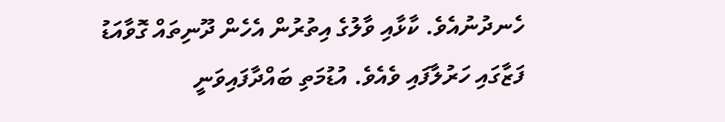ހެނދުނުއެވެ. ކާޅާއި ވާލުގެ އިތުރުން އެހެން ދޫނިތައް ގޮވާއަޑު ފަޒާގައި ހަރުލާފައި ވެއެވެ. އުޑުމަތި ބައްދާފައިވަނީ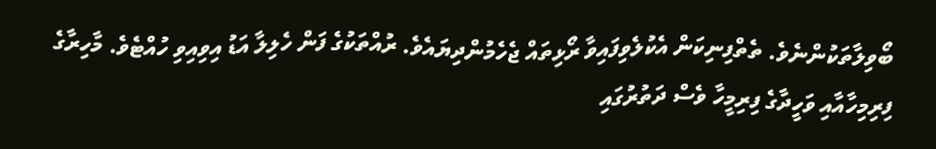ބޯވިލާތަކުންނެވެ. ތެތްފިނިކަން އެކުލެވިފައިވާ ރޯޅިތައް ޖެހެމުންދިޔައެވެ. ރުއްތަކުގެ ފަން ހެލިލާ އަޑު އިވިއިވި ހުއްޓެވެ. މާހިރާގެ ފިރިމިހާއާއި ވަހީދާގެ ފިރިމީހާ ވެސް ދަތުރުގައި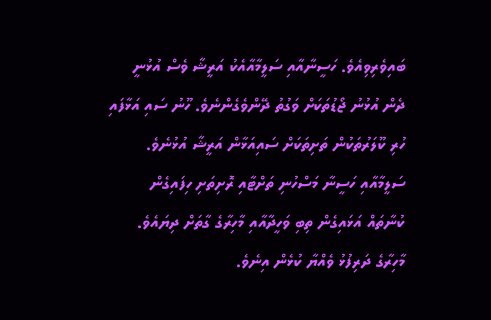ބައިވެރިވިއެވެ. ހަސީނާއާއި ސަލީމާއާއެކު އަރީޝާ ވެސް އުޅުނީ ދެން އުޅުނު ޖޯޑުތަކަށް ވަގުތު ދޭންވެގެންނެވެ. ހޫނު ސައި އަޅާފައި ހުރި ކޫލަރުތަކުން ތަށިތަކަށް ސައިއަޅާން އަރީޝާ އުޅުނެވެ. ސަލީމާއާއި ހަސީނާ މަސްހުނި ތަށްޓާއި ރޮށިތަށި ހިފައިގެން ކުނާތައް އަޅައިގެން ތިބި ވަހީދާއާއި މާހިރާގެ ގާތަށް ދިޔައެވެ. މާހިރާގެ ދަރިފުޅު ވެއްޔާ ކުޅެން އިނެވެ.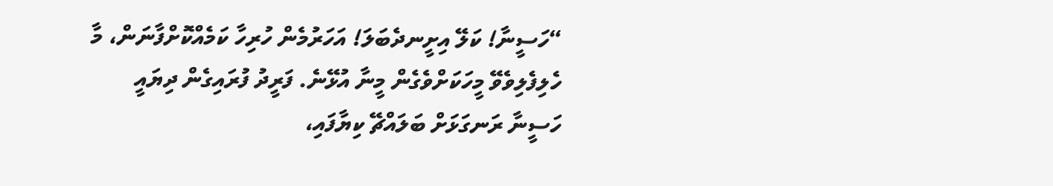“ހަސީނާ! ކަލޭ އިށީނދެބަލަ! އަހަރުމެން ހުރިހާ ކަމެއްކޮށްފާނަން، މާ ހެލިފެލިވެވޭ މީހަކަށްވެގެން މީނާ އުޅޭނެ. ފަރީދު ފުރައިގެން ދިޔައީ ހަސީނާ ރަނގަޅަށް ބަލައްޗޭ ކިޔާފައި،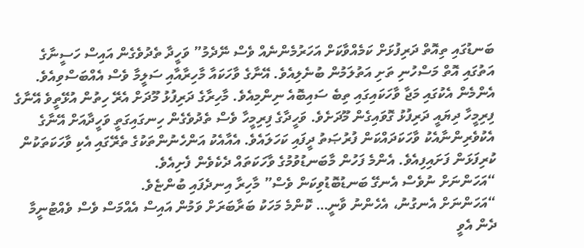ބަނޑުގައި ތިއޮތް ދަރިފުޅަށް ކަމެއްވާކަށް އަހަރުމެންނެއް ވެސް ނޭދެމު” ވަހީދާ ތެދުވެގެން އައިސް ހަސީނާގެ އަތުގައި އޮތް މަސްހުނި ތަށި އަތުލަމުން ބުނެލިއެވެ. އޭނާގެ ވާހަކައާ މާހިރާއާއި ސަލީމާ ވެސް އެއްބަސްވިއެވެ.
އެންމެން އެކުގައި މަޖާ ވާހަކައިގައި ތިބެ ސައިބޮއެ ނިންމިއެވެ. މާހިރާގެ ދަރިފުޅު މޫދަށް އެރޭ ހިތުން އުޅޭތީވެ އޭނާގެ ފިރިމީހާ ދިޔައީ ދަރިފުޅު ގޮވައިގެން މޫދަށެވެ. ވަހީދާގެ ފިރިމީހާ ވެސް ތެދުވެގެން ހިނގައިގަތީ ވަހީދާއަށް އޭނާގެ އެކުވެރިންނާއެކު ވާހަކަދައްކަން ފުރުޞަތު ދީފައި ކަހަލައެވެ. އެއާއެކު އަންހެނުންތަކުގެ ތެރޭގައި އެކި ވާހަކަތަކުން ކުރިފަޅަން ފަށައިފިއެވެ. އެންމެ ފަހުން މާބަނޑުވުމުގެ ވާހަކަތައް ދެކެވެން ފެށިއެވެ.
“އަހަންނަށް ނުވެސް އެނގޭ ބަނޑުބޮޑުވިކަން ވެސް” މާހިރާ އިނދެފައި ބުންޏެވެ.
“އަހަންނަށް އެނގުނު، އެހެންނު ވާނީ… ކޮންމެ މަހަކު ބަރާބަރަށް ވަމުން އައިސް އެއްމަސް ވެސް ވެއްޓުނީމާ ދެން އެވީ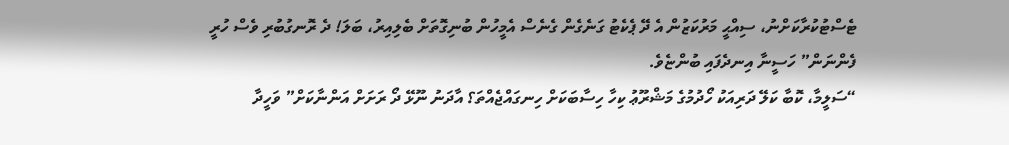ޓެސްޓުކުރާކަށްނު، ސިއްޙީ މަރުކަޒުން އެ ދޭ ޕެކެޓު ގަނެގެން ގެނެސް އެމީހުން ބުނިގޮތަށް ބެލިއިރު، ބަލަ! ދެ ރޮނގުބުރި ވެސް ހުރީ ފެންނަން” ހަސީނާ އިނދެފައި ބުންޏެވެ.
“ސަލީމާ، ކޮބާ ކަލޭ ދަރިއަކު ހޯދުމުގެ މަޝްރޫޢު ކިހާ ހިސާބަކަށް ހިނގައްޖެއްތަ؟ އާދަނު ނޫޅޭ ދޯ ރަށަށް އަންނާކަށް” ވަހީދާ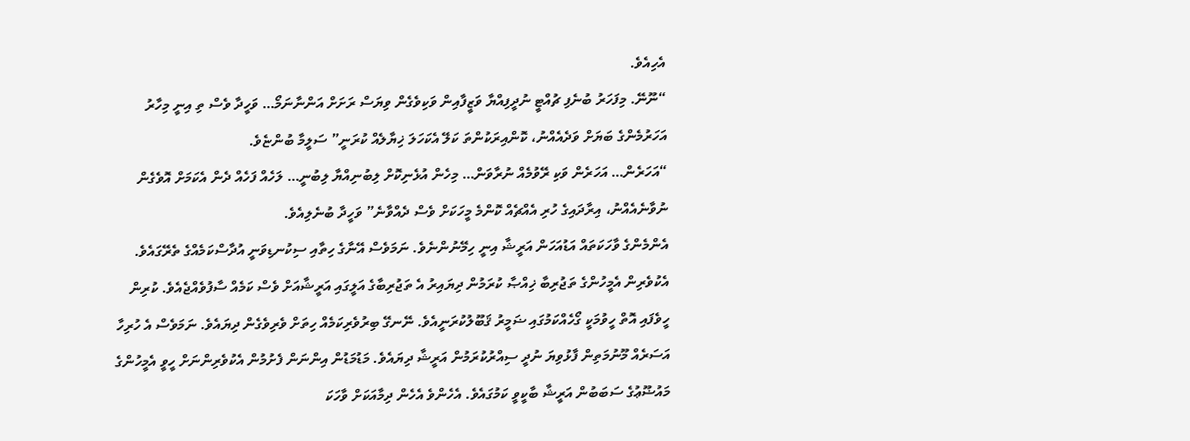އެހިއެވެ.
“ނޫނޭ. މިފަހަރު ބުނެފި ޗުއްޓީ ނުދީފިއްޔާ ވަޒީފާއިން ވަކިވެގެން ވިޔަސް ރަށަށް އަންނާނަމޯ… ވަހީދާ ވެސް ތި އިނީ މިހާރު އަހަރުމެންގެ ބަޔަށް ވަދެއެއްނު، ކޮންއިރަކުންތަ ކަލޭ އެކަހަލަ ޚިޔާލެއް ކުރަނީ” ސަލީމާ ބުންޏެވެ.
“އަހަރެން… އަހަރެން ވަކި ރޭވުމެއް ނުރާވަން… މިހެން އުޅެނިކޮށް ލިބުނިއްޔާ ލިބުނީ… ލަހެއް ފަހެއް ދެން އެކަމަށް އޮވެގެން ނުވާނެއެއްނު، އިރާދައިގެ ހުރި އެއްޗެއް ކޮންމެ މީހަކަށް ވެސް ދެއްވާނެ” ވަހީދާ ބުނެލިއެވެ.
އެންމެންގެ ވާހަކަތައް އަޑުއަހަން އަރީޝާ އިނީ ހިމޭނުންނެވެ. ނަމަވެސް އޭނާގެ ހިތާއި ސިކުނޑިވަނީ އުދާސްކަމެއްގެ ތެރޭގައެވެ. އެކުވެރިން އެމީހުންގެ ތަޖުރިބާ ޚިއްޞާ ކުރަމުން ދިޔައިރު އެ ތަޖުރިބާގެ އަލީގައި އަރީޝާއަށް ވެސް ކަމެއް ސާފުވެއްޖެއެވެ. ކުރިން ހީވެފައި އޮތް ހީވުމަކީ ގޯހެއްކަމުގައި ޟަމީރު ޤަބޫލުކުރަނީއެވެ. ނޭނގޭ ބިރުވެރިކަމެއް ހިތަށް ވެރިވެގެން ދިޔައެވެ. ނަމަވެސް އެ ހުރިހާ އަސަރެއް މޫނުމަތިން ފާޅުވިޔަ ނުދީ ސިއްރުކުރަމުން އަރީޝާ ދިޔައެވެ. މަޑުމަޑުން އިންނަން ފެށުމުން އެކުވެރިންނަށް ހީވީ އެމީހުންގެ މައުޟޫޢުގެ ސަބަބުން އަރީޝާ ބާކީވީ ކަމުގައެވެ. އެހެންވެ އެހެން ދިމާއަކަށް ވާހަކަ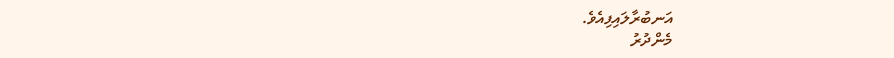އަނބުރާލައިފިއެވެ.
މެންދުރު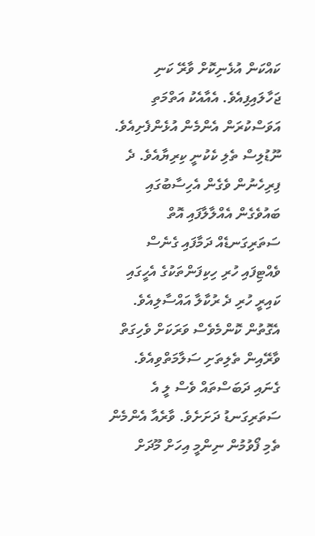ކައްކަން އުޅެނިކޮށް ވާރޭ ކަނި ޖަހާލައިފިއެވެ. އެއާއެކު އަތްމަތި އަވަސްކުރަން އެންމެން އުޅެންފެށިއެވެ. ނޫޑުލިސް ތެލި ކެކުނީ ކިރިޔާއެވެ. ދެ ފިރިހެނުން ވެގެން އެހިސާބުގައި ބައުވެގެން އެއްލާލާފައި އޮތް ސަތަރިގަނޑެއް ދަމާފައި ގެނެސް ވެއްޓިފައި ހުރި ހިކިފަންތަކުގެ އެހީގައި ކައިރީ ހުރި ދެ ރުކާލާ އައްސާލިއެވެ. އެގޮތުން ކޮންމެވެސް ވަރަކަށް ވެހިގަތް ވާރޭއިން ތެލިތަށި ސަލާމަތްވިއެވެ. ގެނައި ދަބަސްތައް ވެސް ލީ އެ ސަތަރިގަނޑު ދަށަށެވެ. ވާރެއާ އެންމެން ތެމި ފޯވުމުން ނިންމީ އިހަށް މޫދަށް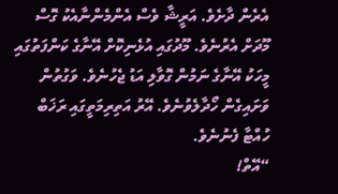އެރެން ދާށެވެ. އަރީޝާ ވެސް އެންމެންނާއެކު ގޮސް މޫދަށް އެރުނެވެ. މޫދުގައި އުޅެނިކޮށް އޭނާގެ ކަންފަތުގައި މީހަކު އޭނާގެ ނަމުން ގޮވާލި އަޑު ޖެހުނެވެ. ވަގުތުން ވަށައިގެން ހޯދާލެވުނެވެ. އޭރު އަތިރިމަތީގައި ރަޚަބް ހުއްޓާ ފެނުނެވެ.
“އޭތް!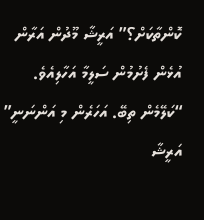ކޮންތާކަށް؟” އަރީޝާ މޫދުން އަރާން އުޅެން ފެށުމުން ސަލީމާ އަހާލިއެވެ.
“ކަލޭމެން ތިބޭ. އަހަރެން މި އަންނަނީ” އަރީޝާ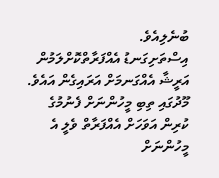ބުނެލިއެވެ.
އިސްތަށިގަނޑު އެއްފަރާތްކޮށްލަމުން އަރީޝާ އެއްގަނމަށް އަރައިގެން އައެވެ. މޫދުގައި ތިބި މީހުންނަށް ފެނުމުގެ ކުރިން އަވަހަށް އެއްފަރާތް ވެލީ އެ މީހުންނަށް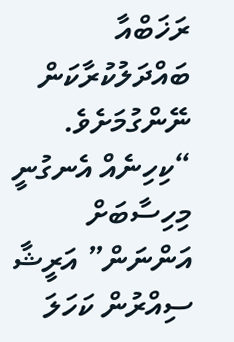ރަޚަބްއާ ބައްދަލުކުރާކަން ނޭންގުމަށެވެ.
“ކިހިނެއް އެނގުނީ މިހިސާބަށް އަންނަން” އަރީޝާ ސިއްރުން ކަހަލަ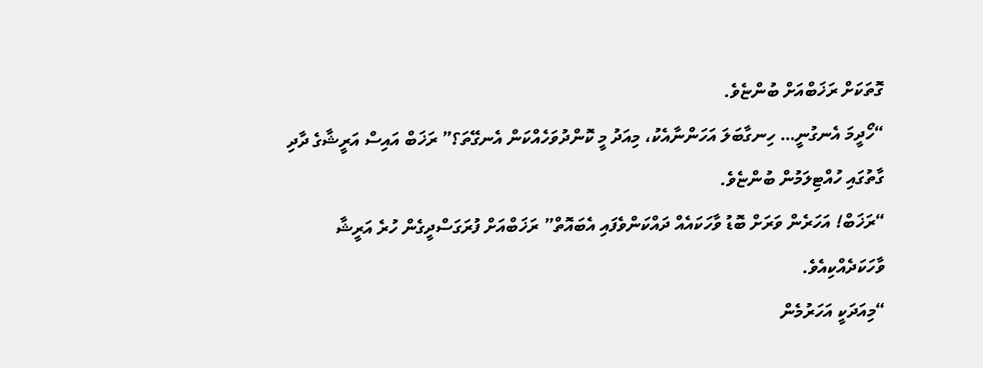ގޮތަކަށް ރަޚަބްއަށް ބުންޏެވެ.
“ހޯދީމަ އެނގުނީ… ހިނގާބަލަ އަހަންނާއެކު، މިއަދު މީ ކޮންދުވަހެއްކަން އެނގޭތަ؟” ރަޚަބް އައިސް އަރީޝާގެ ދާދި ގާތުގައި ހުއްޓިލަމުން ބުންޏެވެ.
“ރަޚަބް! އަހަރެން ވަރަށް ބޮޑު ވާހަކައެއް ދައްކަންވެފައި އެބައޮތް” ރަޚަބްއަށް ފުރަގަސްދީގެން ހުރެ އަރީޝާ ވާހަކަދެއްކިއެވެ.
“މިއަދަކީ އަހަރުމެން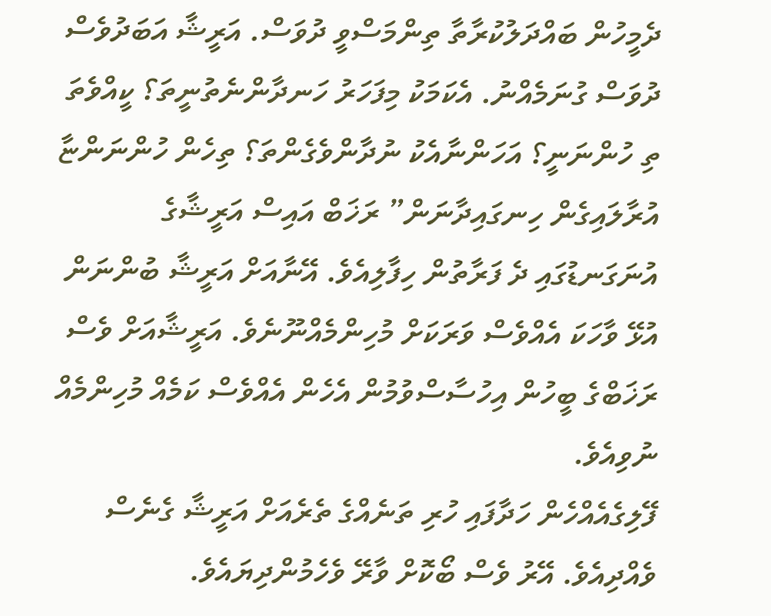ދެމީހުން ބައްދަލުކުރާތާ ތިންމަސްވީ ދުވަސް. އަރީޝާ އަބަދުވެސް ދުވަސް ގުނަމެއްނު. އެކަމަކު މިފަހަރު ހަނދާންނެތުނީތަ؟ ކީއްވެތަ ތި ހުންނަނީ؟ އަހަންނާއެކު ނުދާންވެގެންތަ؟ ތިހެން ހުންނަންޏާ އުރާލައިގެން ހިނގައިދާނަން” ރަޚަބް އައިސް އަރީޝާގެ އުނަގަނޑުގައި ދެ ފަރާތުން ހިފާލިއެވެ. އޭނާއަށް އަރީޝާ ބުންނަން އުޅޭ ވާހަކަ އެއްވެސް ވަރަކަށް މުހިންމެއްނޫނެވެ. އަރީޝާއަށް ވެސް ރަޚަބްގެ ބީހުން އިހުސާސްވުމުން އެހެން އެއްވެސް ކަމެއް މުހިންމެއް ނުވިއެވެ.
ފޭލިގެއެއްހެން ހަދާފައި ހުރި ތަނެއްގެ ތެރެއަށް އަރީޝާ ގެނެސް ވެއްދިއެވެ. އޭރު ވެސް ބޯކޮށް ވާރޭ ވެހެމުންދިޔައެވެ.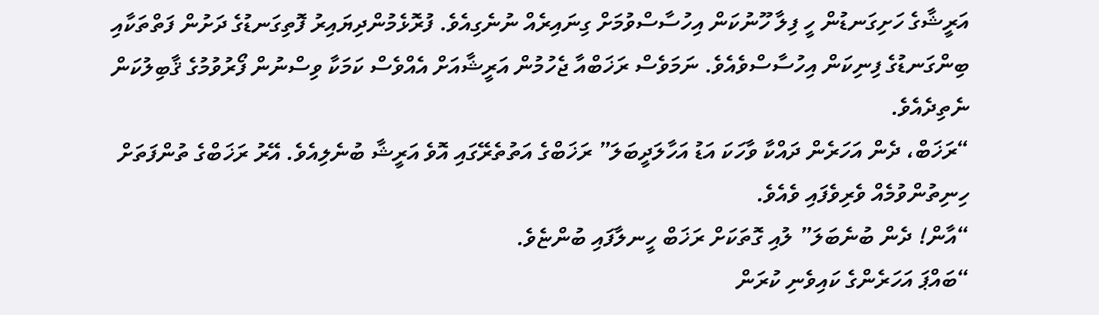އަރީޝާގެ ހަށިގަނޑުން ހީ ފިލާ ހޫނުކަން އިހުސާސްވުމަށް ގިނައިރެއް ނުނެގިއެވެ. ފުރޮޅެމުންދިޔައިރު ފޮތިގަނޑުގެ ދަށުން ފަތްތަކާއި ބިންގަނޑުގެ ފިނިކަން އިހުސާސްވެއެވެ. ނަމަވެސް ރަޚަބްއާ ޖެހުމުން އަރީޝާއަށް އެއްވެސް ކަމަކާ ވިސްނުން ފޯރުވުމުގެ ޤާބިލުކަން ނެތިދެއެވެ.
“ރަޚަބް، ދެން އަހަރެން ދައްކާ ވާހަކަ އަޑު އަހާލަދީބަލަ” ރަޚަބްގެ އަތުތެރޭގައި އޮވެ އަރީޝާ ބުނެލިއެވެ. އޭރު ރަޚަބްގެ ތުންފަތަށް ހިނިތުންވުމެއް ވެރިވެފައި ވެއެވެ.
“އާން! ދެން ބުނެބަލަ” ލުއި ގޮތަކަށް ރަޚަބް ހީނލާފައި ބުންޏެވެ.
“ބައްޕަ އަހަރެންގެ ކައިވެނި ކުރަން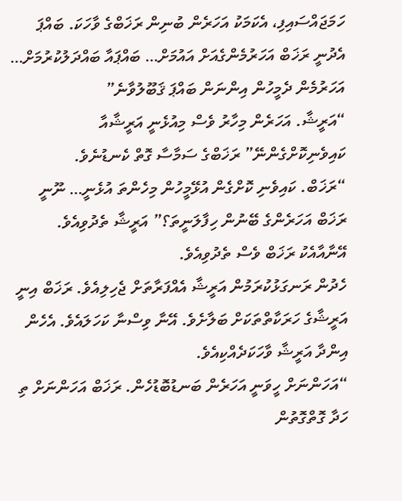ހަމަޖައްސައިފި، އެކަމަކު އަހަރެން ބުނިން ރަޚަބްގެ ވާހަކަ. ބައްޕަ އެދުނީ ރަޚަބް އަހަރުމެންގެއަށް އައުމަށް… ބައްޕައާ ބައްދަލުކުރުމަށް… އަހަރުމެން ދެމީހުން އިންނަން ބައްޕަ ޤަބޫލުވާނެ”
“އަރީޝާ. އަހަރެން މިހާރު ވެސް މިއުޅެނީ އަރީޝާއާ ކައިވެނިކޮށްގެންނޭ” ރަޚަބްގެ ސަމާސާ ގޮތް ކެނޑުނެވެ.
“ރަޚަބް. ކައިވެނި ކޮށްގެން އުޅޭމީހުން މިހެންތަ އުޅެނީ… ނޫނީ ރަޚަބް އަހަރެންގެ ބޭނުން ހިފާލަނީތަ؟” އަރީޝާ ތެދުވިއެވެ. އޭނާއާއެކު ރަޚަބް ވެސް ތެދުވިއެވެ.
ހެދުން ރަނގަޅުކުރަމުން އަރީޝާ އެއްފަރާތަށް ޖެހިލިއެވެ. ރަޚަބް އިނީ އަރީޝާގެ ހަރަކާތްތަކަށް ބަލާށެވެ. އޭނާ ވިސްނާ ކަހަލައެވެ. އެހެން އިންދާ އަރީޝާ ވާހަކަދެއްކިއެވެ.
“އަހަންނަށް ހީވަނީ އަހަރެން ބަނޑުބޮޑުހެން. ރަޚަބް އަހަންނަށް ތި ހަދާ ގޮތްގޮތުން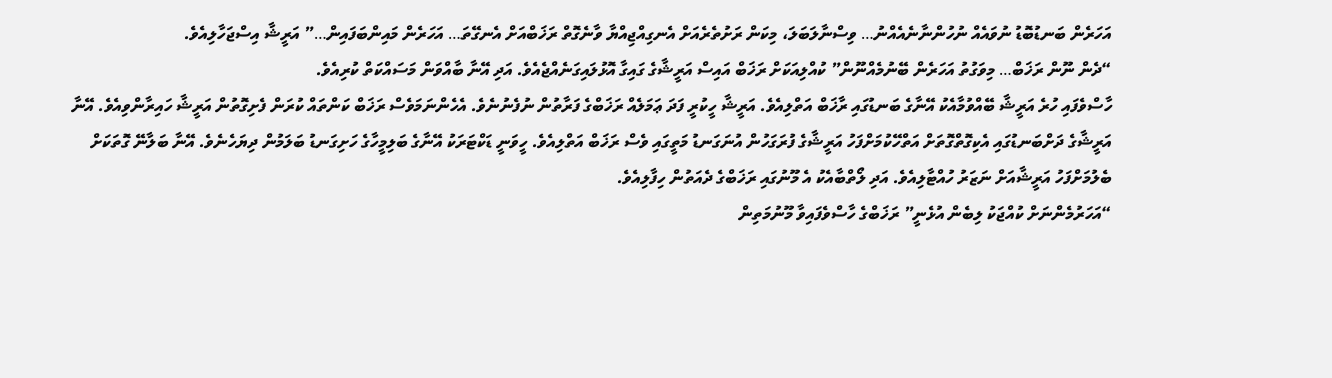އަހަރެން ބަނޑުބޮޑު ނުވައެއް ނުހުންނާނެއެއްނު… ވިސްނާލަބަލަ، މިކަން ރަށުތެރެއަށް އެނގިއްޖިއްޔާ ވާނެގޮތް ރަޚަބްއަށް އެނގޭތަ… އަހަރެން މައިންބަފައިން…” އަރީޝާ އިސްޖަހާލިއެވެ.
“ދެން ނޫން ރަޚަބް… މިވަގުތު އަހަރެން ބޭނުމެއްނޫން” ކުއްލިއަކަށް ރަޚަބް އައިސް އަރީޝާގެ ގައިގާ އޮޅުލައިގަނެއްޖެއެވެ. އަދި އޭނާ ބާއްވަން މަސައްކަތް ކުރިއެވެ.
ހާސްވެފައި ހުރެ އަރީޝާ ބޭއްވުމާއެކު އޭނާގެ ބަނޑުގައި ރާޚަބް އަތްލިއެވެ. އަރީޝާ ހީކުރީ ފަދަ ޢަމަލެއް ރަޚަބްގެ ފަރާތުން ނުފެނުނެވެ. އެހެންނަމަވެސް ރަޚަބް ކަންތައް ކުރަން ފެށިގޮތުން އަރީޝާ ހައިރާންވިއެވެ. އޭނާ އަރީޝާގެ ދަށްބަނޑުގައި އެކިގޮތްގޮތަށް އަތްހޭކުމަށްފަހު އަރީޝާގެ ފުރަގަހުން އުނަގަނޑު މަތީގައި ވެސް ރަޚަބް އަތްލިއެވެ. ހީވަނީ ޑަކްޓަރަކު އޭނާގެ ބަލިމީހާގެ ހަށިގަނޑު ބަލަމުން ދިޔަހެނެވެ. އޭނާ ބަލާނޭ ގޮތަކަށް ބެލުމަށްފަހު އަރީޝާއަށް ނަޒަރު ހުއްޓާލިއެވެ. އަދި ލޯތްބާއެކު އެ މޫނުގައި ރަޚަބްގެ ދެއަތުން ހިފާލިއެވެ.
“އަހަރުމެންނަށް ކުއްޖަކު ލިބެން އުޅެނީ” ރަޚަބްގެ ހާސްވެފައިވާ މޫނުމަތިން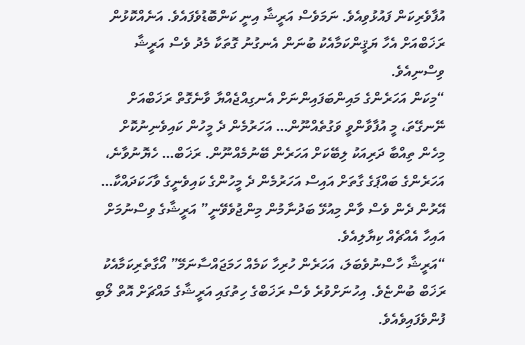އުފާވެރިކަން ފައުޅުވިއެވެ. ނަމަވެސް އަރީޝާ އިނީ ކަންބޮޑުވެފައެވެ. އަނެއްކޮޅުން ރަޚަބްއަށް އެހާ ޔަޤީންކަމާއެކު ބުނަން އެނގުނު ގޮތަކާ މެދު ވެސް އަރީޝާ ވިސްނިއެވެ.
“މިކަން އަހަރެންގެ މައިންބަފައިންނަށް އެނގިއްޖެއްޔާ ވާނެގޮތް ރަޚަބްއަށް ނޭނގޭތަ، މީ އުފާވާންވީ ވަގުތެއްނޫން… އަހަރުމެން ދެ މީހުން ކައިވެނިނުކޮށް މިހެން ތިއްބާ ދަރިއަކު ލިބޭކަށް އަހަރެން ބޭނުމެއްނޫން. ރަޚަބް… ހެޔޮނުވާނެ، އަހަރެންގެ ބައްޕަގެ ގާތަށް އައިސް އަހަރުމެން ދެ މީހުންގެ ކައިވެނީގެ ވާހަކަދައްކާ… އޭރުން ދެން ވެސް ވާން މިއުޅޭ ބަދުނާމުން މިންޖުވެވޭނީ” އަރީޝާގެ ވިސްނުމަށް އައިހާ އެއްޗެއް ކިޔާލިއެވެ.
“އަރީޝާ ހާސްނުވެބަލަ، އަހަރެން ހުރިހާ ކަމެއް ހަމަޖައްސާނަމޭ” އޯގާތެރިކަމާއެކު ރަޚަބް ބުންޏެވެ. އިހުނަށްވުރެ ވެސް ރަޚަބްގެ ހިތުގައި އަރީޝާގެ މައްޗަށް އޮތް ލޯބި ފުންވެފައިވެއެވެ.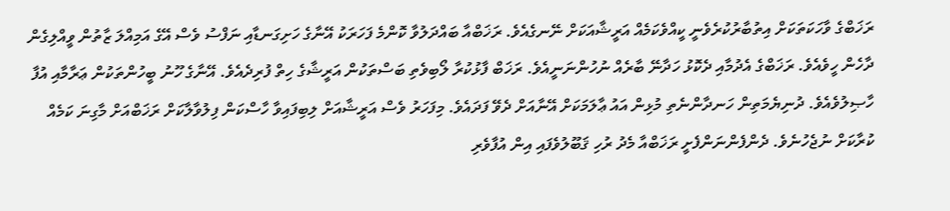ރަޚަބްގެ ވާހަކަތަކަށް އިތުބާރުކުރެވެނީ ކީއްވެކަމެއް އަރީޝާއަކަށް ނޭނގެއެވެ. ރަޚަބްއާ ބައްދަލުވާ ކޮންމެ ފަހަރަކު އޭނާގެ ހަށިގަނޑާއި ނަފްސު ވެސް އޭގެ އަމިއްލަ ޒާތުން ވީއްލިގެން ދާހެން ހީވެއެވެ. ރަޚަބްގެ އެދުމާއި ދެކޮޅު ހަދާނޭ ބާރެއް ނުހުންނަނީއެވެ. ރަޚަބް ފާޅުކުރާ ލޯބިވެތި ބަސްތަކުން އަރީޝާގެ ހިތް ފުރިދެއެވެ. އޭނާގެ ހޫނު ބީހުންތަކުން ޢަރާމާއި އުފާ ހާޞިލުވެއެވެ. ދުނިޔެމަތިން ހަނދާންނެތި މުޅިން އައު ޢާލަމަކަށް އޭނާއަށް ދެވޭ ފަދައެވެ. މިފަހަރު ވެސް އަރީޝާއަށް ލިބިފައިވާ ހާސްކަން ފިލުވާލާކަށް ރަޚަބްއަށް މާގިނަ ކަމެއް ކުރާކަށް ނުޖެހުނެވެ. ދެންފެންނަންފެށީ ރަޚަބްއާ މެދު ރުހި ޤަބޫލުވެފައި އިން އުފާވެރި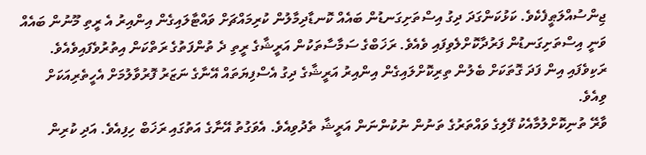ޖިންސުއްލަޠީފެކެވެ. ކަޅުކަންގަދަ ދިގު އިސްތަށިގަނޑުން ބައެއް ކޮނޑާދިމާލުން ކުރިމައްޗަށް ވައްޓާލައިގެން އިންއިރު އެ ރީތި މޫނުން ބައެއް ވަނީ އިސްތަށިގަނޑުން ފަރުދާކޮށްލެވިފައި ވެއެވެ. ރަޚަބްގެ ސަމާސާތަކުން އަރީޝާގެ ރީތި ދެ ތުންފަތުގެ ރަތްކަން އިތުރުވެފައިވެއެވެ. ރަކިވެފައި އިން ފަދަ ގޮތަކަށް ބެލުން ތިރިކޮށްލައިގެން އިންއިރު އަރީޝާގެ ދިގު އެސްފިޔަތައް އޭނާގެ ނަޒަރު ފޮރުވާލުމަށް އެހީތެރިއަކަށް ވިއެވެ.
ވާރޭ ތުނިކޮށްލުމާއެކު ފޭލިގެ ވައްތަރުގެ ތަނުން ނުކުންނަން އަރީޝާ ތެދުވިއެވެ. އެވަގުތު އޭނާގެ އަތުގައި ރަޚަބް ހިފިއެވެ. އަދި ކުރިން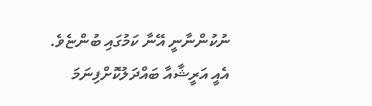ނުކުންނާނީ އޭނާ ކަމުގައި ބުންޏެވެ. އެއީ އަރީޝާއާ ބައްދަލުކޮށްފިނަމަ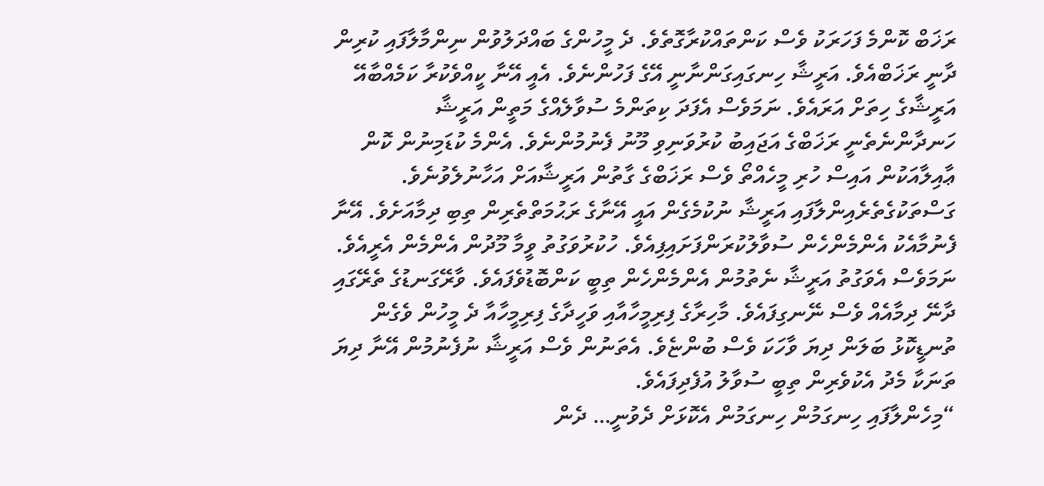ރަޚަބް ކޮންމެ ފަހަރަކު ވެސް ކަންތައްކުރާގޮތެވެ. ދެ މީހުންގެ ބައްދަލުވުން ނިންމާލާފައި ކުރިން ދާނީ ރަޚަބްއެވެ. އަރީޝާ ހިނގައިގަންނާނީ އޭގެ ފަހުންނެވެ. އެއީ އޭނާ ކީއްވެކުރާ ކަމެއްބާއޭ އަރީޝާގެ ހިތަށް އަރައެވެ. ނަމަވެސް އެފަދަ ކިތަންމެ ސުވާލެއްގެ މަތީން އަރީޝާ ހަނދާންނެތެނީ ރަޚަބްގެ އަޖައިބު ކުރުވަނިވި މޫނު ފެނުމުންނެވެ. އެންމެ ކުޑަމިނުން ކޮން ޢާއިލާއަކުން އައިސް ހުރި މީހެއްތޯ ވެސް ރަޚަބްގެ ގާތުން އަރީޝާއަށް އަހާނުލެވުނެވެ.
ގަސްތަކުގެތެރެއިންލާފައި އަރީޝާ ނުކުމެގެން އައީ އޭނާގެ ރަޙުމަތްތެރިން ތިބި ދިމާއަށެވެ. އޭނާ ފެނުމާއެކު އެންމެންހެން ސުވާލުކުރަންފަށައިފިއެވެ. ހުކުރުވަގުތު ވީމާ މޫދުން އެންމެން އެރީއެވެ. ނަމަވެސް އެވަގުތު އަރީޝާ ނެތުމުން އެންމެންހެން ތިބީ ކަންބޮޑުވެފައެވެ. ވާރޭގަނޑުގެ ތެރޭގައި ދާނޭ ދިމާއެއް ވެސް ނޭނގިފައެވެ. މާހިރާގެ ފިރިމީހާއާއި ވަހީދާގެ ފިރިމީހާއާ ދެ މީހުން ވެގެން ތުނޑީކޮޅު ބަލަން ދިޔަ ވާހަކަ ވެސް ބުންޏެވެ. އެތަނުން ވެސް އަރީޝާ ނުފެނުމުން އޭނާ ދިޔަ ތަނަކާ މެދު އެކުވެރިން ތިބީ ސުވާލު އުފެދިފައެވެ.
“މިހެންލާފައި ހިނގަމުން ހިނގަމުން އެކޮޅަށް ދެވުނީ… ދެން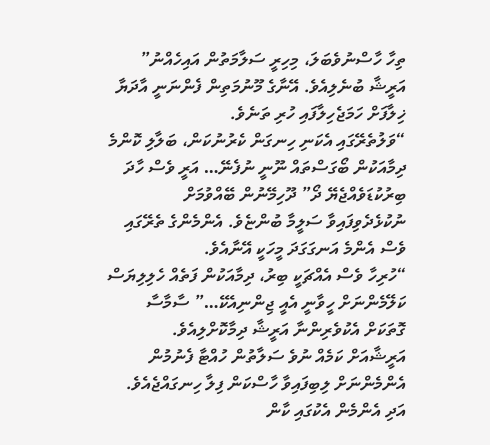ތިހާ ހާސްނުވެބަލަ، މިހިރީ ސަލާމަތުން އައިހެއްނު” އަރީޝާ ބުނެލިއެވެ. އޭނާގެ މޫނުމަތިން ފެންނަނީ އާދަޔާ ޚިލާފަށް ހަމަޖެހިލާފައި ހުރި ތަނެވެ.
“ވަލުތެރޭގައި އެކަނި ހިނގަން ކެރުނުކަން، ބަލާލި ކޮންމެ ދިމާއަކުން ބޯގަސްތައް ނޫނީ ނުފެނޭ… އަރީ ވެސް ހާދަ ބިރުކުޑަވެއްޖެޔޭ ދޯ” ދޫހިމޭނުން ބޭއްވުމަށް ނުކުޅެދެވިފައިވާ ސަލީމާ ބުންޏެވެ. އެންމެންގެ ތެރޭގައި ވެސް އެންމެ އަނގަގަދަ މީހަކީ އޭނާއެވެ.
“ހުރިހާ ވެސް އެއްޗަކީ ބިރު، ދިމާއަކުން ފަތެއް ހެލިލިޔަސް ކަލޭމެންނަށް ހީވާނީ އެއީ ޖިންނިއެކޭ…” ސާމާސާ ގޮތަކަށް އެކުވެރިންނާ އަރީޝާ ދިމާކޮށްލިއެވެ.
އަރީޝާއަށް ކަމެއް ނުވެ ސަލާތުން ހުއްޓާ ފެނުމުން އެންމެންނަށް ލިބިފައިވާ ހާސްކަން ފިލާ ހިނގައްޖެއެވެ. އަދި އެންމެން އެކުގައި ކާން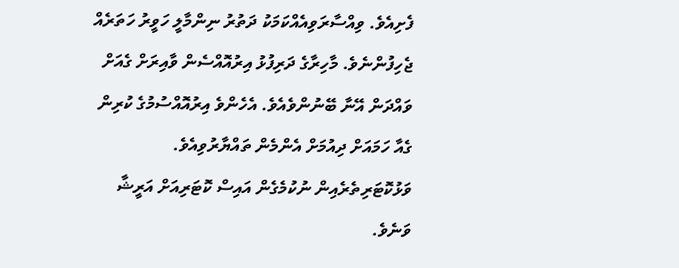ފެށިއެވެ. ވިއްސާރަވިއެއްކަމަކު ދަތުރު ނިންމާލީ ހަވީރު ހަތަރެއް ޖެހިފުންނެވެ. މާހިރާގެ ދަރިފުޅު އިރުއޮއްސެން ވާއިރަށް ގެއަށް ވައްދަން އޭނާ ބޭނުންވެއެވެ. އެހެންވެ އިރުއޮއްސުމުގެ ކުރިން ގެއާ ހަމައަށް ދިއުމަށް އެންމެން ތައްޔާރުވިއެވެ.
ވަޅުކޮޓަރިތެރެއިން ނުކުމެގެން އައިސް ކޮޓަރިއަށް އަރީޝާ ވަނެވެ.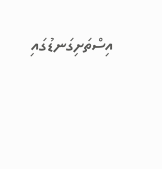އިސްތަށިގަނޑުގައި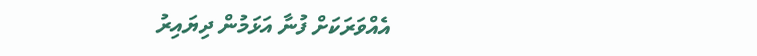އެއްވަރަކަށް ފުނާ އަޅަމުން ދިޔައިރު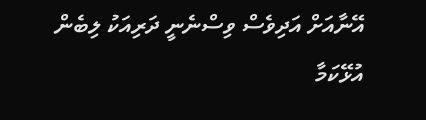އޭނާއަށް އަދިވެސް ވިސްނެނީ ދަރިއަކު ލިބެން އުޅޭކަމާ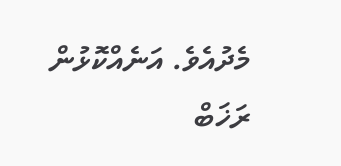މެދުއެވެ. އަނެއްކޮޅުން ރަޚަބް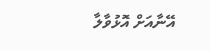އޭނާއަށް އޮޅުވާލާ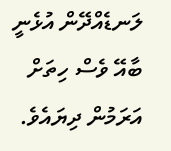ލަނޑެއްދޭން އުޅެނީ ބާއޭ ވެސް ހިތަށް އަރަމުން ދިޔައެވެ.